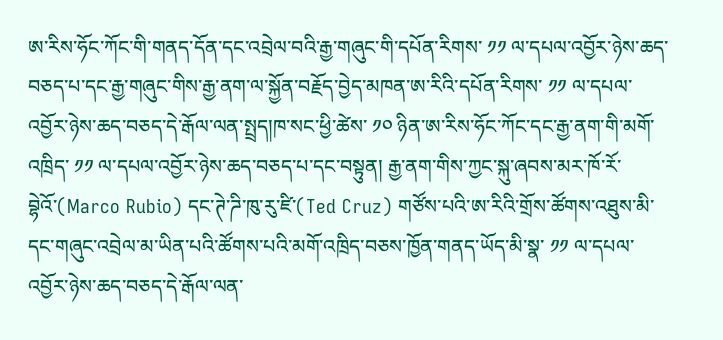ཨ་རིས་ཧོང་ཀོང་གི་གནད་དོན་དང་འབྲེལ་བའི་རྒྱ་གཞུང་གི་དཔོན་རིགས་ ༡༡ ལ་དཔལ་འབྱོར་ཉེས་ཆད་བཅད་པ་དང་རྒྱ་གཞུང་གིས་རྒྱ་ནག་ལ་སྐྱོན་བརྗོད་བྱེད་མཁན་ཨ་རིའི་དཔོན་རིགས་ ༡༡ ལ་དཔལ་འབྱོར་ཉེས་ཆད་བཅད་དེ་རྒོལ་ལན་སྤྲད།ཁ་སང་ཕྱི་ཚེས་ ༡༠ ཉིན་ཨ་རིས་ཧོང་ཀོང་དང་རྒྱ་ནག་གི་མགོ་འཁྲིད་ ༡༡ ལ་དཔལ་འབྱོར་ཉེས་ཆད་བཅད་པ་དང་བསྟུན། རྒྱ་ནག་གིས་ཀྱང་སྐུ་ཞབས་མར་ཁོ་རོ་བྷེའོ་(Marco Rubio) དང་ཊེ་ཌི་ཁུ་རུ་ཛི་(Ted Cruz) གཙོས་པའི་ཨ་རིའི་གྲོས་ཚོགས་འཐུས་མི་དང་གཞུང་འབྲེལ་མ་ཡིན་པའི་ཚོགས་པའི་མགོ་འཁྲིད་བཅས་ཁྱོན་གནད་ཡོད་མི་སྣ་ ༡༡ ལ་དཔལ་འབྱོར་ཉེས་ཆད་བཅད་དེ་རྒོལ་ལན་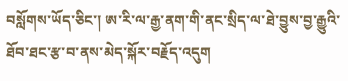བསློགས་ཡོད་ཅིང་། ཨ་རི་ལ་རྒྱ་ནག་གི་ནང་སྲིད་ལ་ཐེ་བྱུས་བྱ་རྒྱུའི་ཐོབ་ཐང་རྩ་བ་ནས་མེད་སྐོར་བརྗོད་འདུག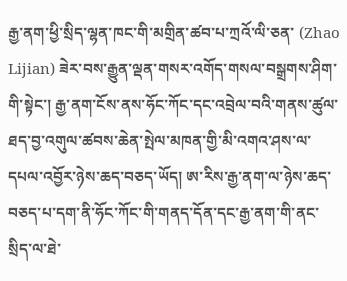རྒྱ་ནག་ཕྱི་སྲིད་ལྷན་ཁང་གི་མགྲིན་ཚབ་པ་ཀྲའོ་ལི་ཅན་ (Zhao Lijian) ཟེར་བས་རྒྱུན་ལྡན་གསར་འགོད་གསལ་བསྒྲགས་ཤིག་གི་སྟེང་། རྒྱ་ནག་ངོས་ནས་ཧོང་ཀོང་དང་འབྲེལ་བའི་གནས་ཚུལ་ཐད་བྱ་འགུལ་ཚབས་ཆེན་སྤེལ་མཁན་གྱི་མི་འགའ་ཤས་ལ་དཔལ་འབྱོར་ཉེས་ཆད་བཅད་ཡོད། ཨ་རིས་རྒྱ་ནག་ལ་ཉེས་ཆད་བཅད་པ་དག་ནི་ཧོང་ཀོང་གི་གནད་དོན་དང་རྒྱ་ནག་གི་ནང་སྲིད་ལ་ཐེ་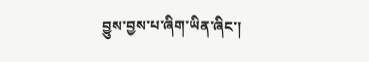བྱུས་བྱས་པ་ཞིག་ཡིན་ཞིང་།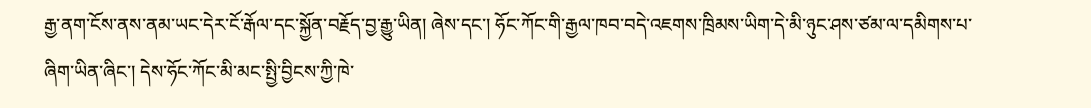རྒྱ་ནག་ངོས་ནས་ནམ་ཡང་དེར་ངོ་རྒོལ་དང་སྐྱོན་བརྗོད་བྱ་རྒྱུ་ཡིན། ཞེས་དང་། ཧོང་ཀོང་གི་རྒྱལ་ཁབ་བདེ་འཇགས་ཁྲིམས་ཡིག་དེ་མི་ཉུང་ཤས་ཙམ་ལ་དམིགས་པ་ཞིག་ཡིན་ཞིང་། དེས་ཧོང་ཀོང་མི་མང་སྤྱི་བྱིངས་ཀྱི་ཁེ་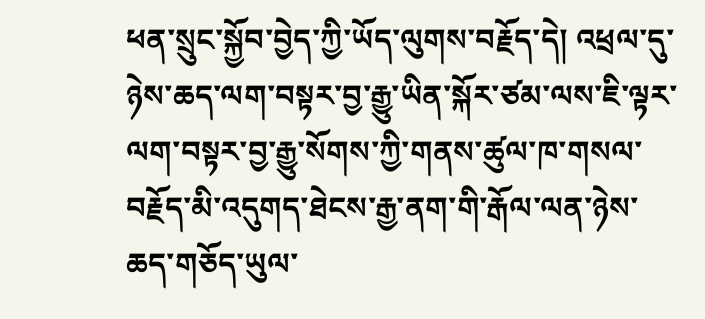ཕན་སྲུང་སྐྱོབ་བྱེད་ཀྱི་ཡོད་ལུགས་བརྗོད་དེ། འཕྲལ་དུ་ཉེས་ཆད་ལག་བསྟར་བྱ་རྒྱུ་ཡིན་སྐོར་ཙམ་ལས་ཇི་ལྟར་ལག་བསྟར་བྱ་རྒྱུ་སོགས་ཀྱི་གནས་ཚུལ་ཁ་གསལ་བརྗོད་མི་འདུགད་ཐེངས་རྒྱ་ནག་གི་རྒོལ་ལན་ཉེས་ཆད་གཅོད་ཡུལ་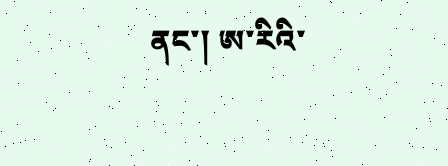ནང་། ཨ་རིའི་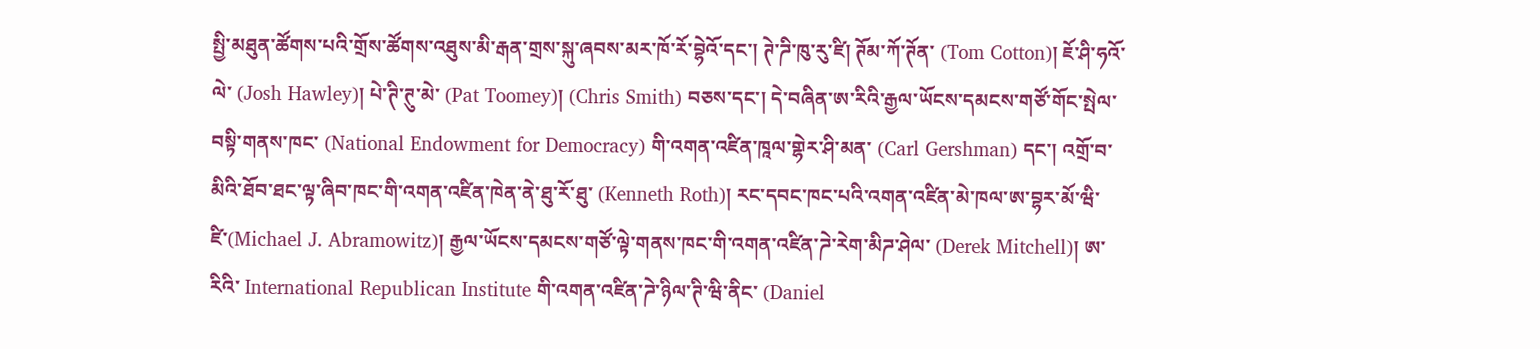སྤྱི་མཐུན་ཚོགས་པའི་གྲོས་ཚོགས་འཐུས་མི་རྒན་གྲས་སྐུ་ཞབས་མར་ཁོ་རོ་བྷེའོ་དང་། ཊེ་ཌི་ཁུ་རུ་ཛི། ཊོམ་ཀོ་ཊོན་ (Tom Cotton)། ཇོ་ཤི་ཧའོ་ལེ་ (Josh Hawley)། པེ་ཊི་ཊུ་མེ་ (Pat Toomey)། (Chris Smith) བཅས་དང་། དེ་བཞིན་ཨ་རིའི་རྒྱལ་ཡོངས་དམངས་གཙོ་གོང་སྤེལ་བསྟི་གནས་ཁང་ (National Endowment for Democracy) གི་འགན་འཛིན་ཁཱལ་གྷེར་ཤི་མན་ (Carl Gershman) དང་། འགྲོ་བ་མིའི་ཐོབ་ཐང་ལྟ་ཞིབ་ཁང་གི་འགན་འཛིན་ཁེན་ནེ་ཐུ་རོ་ཐུ་ (Kenneth Roth)། རང་དབང་ཁང་པའི་འགན་འཛིན་མེ་ཁལ་ཨ་བྷར་མོ་ཝི་ཛི་(Michael J. Abramowitz)། རྒྱལ་ཡོངས་དམངས་གཙོ་ལྟེ་གནས་ཁང་གི་འགན་འཛིན་ཌེ་རེག་མིཌ་ཤེལ་ (Derek Mitchell)། ཨ་རིའི་ International Republican Institute གི་འགན་འཛིན་ཌེ་ཉིལ་ཊི་ཝི་ནིང་ (Daniel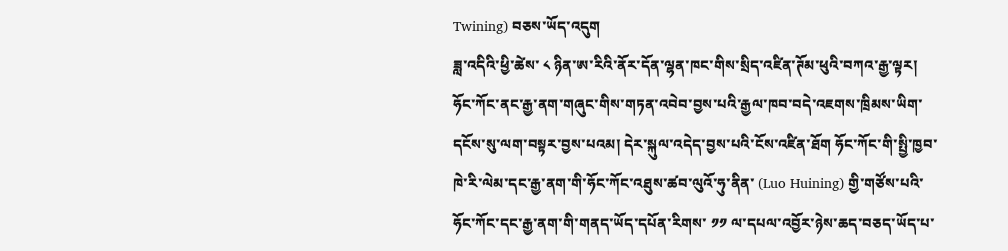Twining) བཅས་ཡོད་འདུག
ཟླ་འདིའི་ཕྱི་ཚེས་ ༨ ཉིན་ཨ་རིའི་ནོར་དོན་ལྷན་ཁང་གིས་སྲིད་འཛིན་ཊོམ་ཕུའི་བཀའ་རྒྱ་ལྟར། ཧོང་ཀོང་ནང་རྒྱ་ནག་གཞུང་གིས་གཏན་འབེབ་བྱས་པའི་རྒྱལ་ཁབ་བདེ་འཇགས་ཁྲིམས་ཡིག་དངོས་སུ་ལག་བསྟར་བྱས་པའམ། དེར་སྐུལ་འདེད་བྱས་པའི་ངོས་འཛིན་ཐོག ཧོང་ཀོང་གི་སྤྱི་ཁྱབ་ཁེ་རི་ལེམ་དང་རྒྱ་ནག་གི་ཧོང་ཀོང་འཐུས་ཚབ་ལུའོ་ཧུ་ནིན་ (Luo Huining) གྱི་གཙོས་པའི་ཧོང་ཀོང་དང་རྒྱ་ནག་གི་གནད་ཡོད་དཔོན་རིགས་ ༡༡ ལ་དཔལ་འབྱོར་ཉེས་ཆད་བཅད་ཡོད་པ་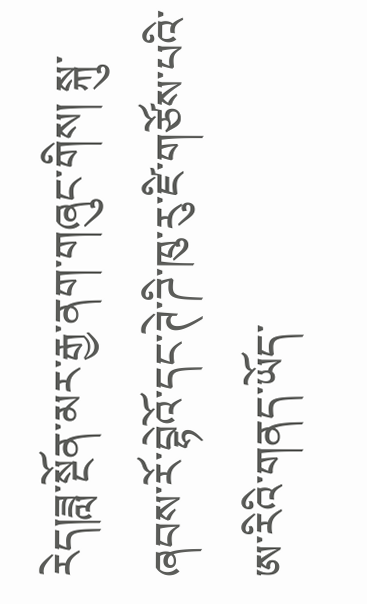རེད།ཟླ་སྔོན་མར་རྒྱ་ནག་གཞུང་གིས། སྐུ་ཞབས་རོ་བྷེའོ་དང་ཊེ་ཌི་ཁུ་རུ་ཛི་གཙོས་པའི་ཨ་རིའི་གནད་ཡོད་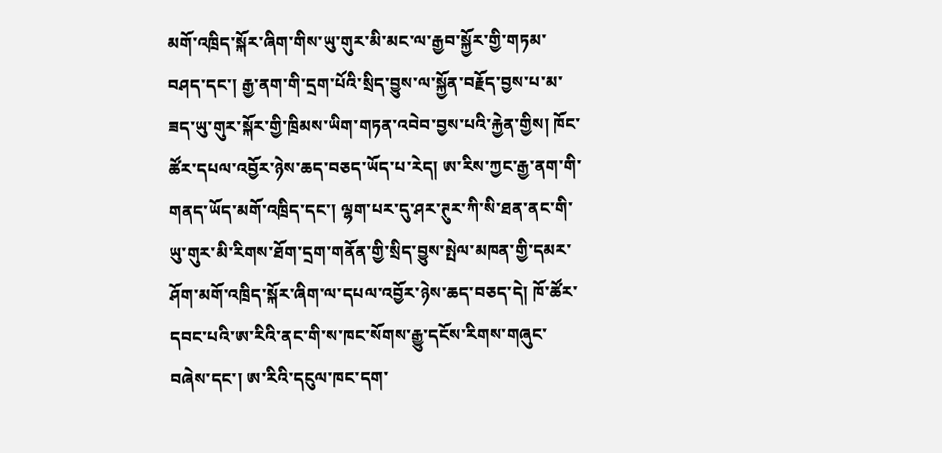མགོ་འཁྲིད་སྐོར་ཞིག་གིས་ཡུ་གུར་མི་མང་ལ་རྒྱབ་སྐྱོར་གྱི་གཏམ་བཤད་དང་། རྒྱ་ནག་གི་དྲག་པོའི་སྲིད་བྱུས་ལ་སྐྱོན་བརྗོད་བྱས་པ་མ་ཟད་ཡུ་གུར་སྐོར་གྱི་ཁྲིམས་ཡིག་གཏན་འབེབ་བྱས་པའི་རྐྱེན་གྱིས། ཁོང་ཚོར་དཔལ་འབྱོར་ཉེས་ཆད་བཅད་ཡོད་པ་རེད། ཨ་རིས་ཀྱང་རྒྱ་ནག་གི་གནད་ཡོད་མགོ་འཁྲིད་དང་། ལྷག་པར་དུ་ཤར་ཊུར་ཀི་སི་ཐན་ནང་གི་ཡུ་གུར་མི་རིགས་ཐོག་དྲག་གནོན་གྱི་སྲིད་བྱུས་སྤེལ་མཁན་གྱི་དམར་ཤོག་མགོ་འཁྲིད་སྐོར་ཞིག་ལ་དཔལ་འབྱོར་ཉེས་ཆད་བཅད་དེ། ཁོ་ཚོར་དབང་པའི་ཨ་རིའི་ནང་གི་ས་ཁང་སོགས་རྒྱུ་དངོས་རིགས་གཞུང་བཞེས་དང་། ཨ་རིའི་དངུལ་ཁང་དག་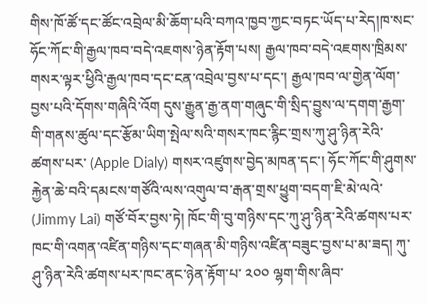གིས་ཁོ་ཚོ་དང་ཚོང་འབྲེལ་མི་ཆོག་པའི་བཀའ་ཁྱབ་ཀྱང་བཏང་ཡོད་པ་རེད།ཁ་སང་ཧོང་ཀོང་གི་རྒྱལ་ཁབ་བདེ་འཇགས་ཉེན་རྟོག་པས། རྒྱལ་ཁབ་བདེ་འཇགས་ཁྲིམས་གསར་ལྟར་ཕྱིའི་རྒྱལ་ཁབ་དང་ངན་འབྲེལ་བྱས་པ་དང་། རྒྱལ་ཁབ་ལ་གྱེན་ལོག་བྱས་པའི་དོགས་གཞིའི་འོག དུས་རྒྱུན་རྒྱ་ནག་གཞུང་གི་སྲིད་བྱུས་ལ་དགག་རྒྱག་གི་གནས་ཚུལ་དང་རྩོམ་ཡིག་སྤེལ་སའི་གསར་ཁང་རྙིང་གྲས་ཀུ་ཤུ་ཉིན་རེའི་ཚགས་པར་ (Apple Dialy) གསར་འཛུགས་བྱེད་མཁན་དང་། ཧོང་ཀོང་གི་ཤུགས་རྐྱེན་ཆེ་བའི་དམངས་གཙོའི་ལས་འགུལ་བ་རྒན་གྲས་ཕྱུག་བདག་ཇི་མེ་ལའེ་ (Jimmy Lai) གཙོ་བོར་བྱས་ཏེ། ཁོང་གི་བུ་གཉིས་དང་ཀུ་ཤུ་ཉིན་རེའི་ཚགས་པར་ཁང་གི་འགན་འཛིན་གཉིས་དང་གཞན་མི་གཉིས་འཛིན་བཟུང་བྱས་པ་མ་ཟད། ཀུ་ཤུ་ཉིན་རེའི་ཚགས་པར་ཁང་ནང་ཉེན་རྟོག་པ་ ༢༠༠ ལྷག་གིས་ཞིབ་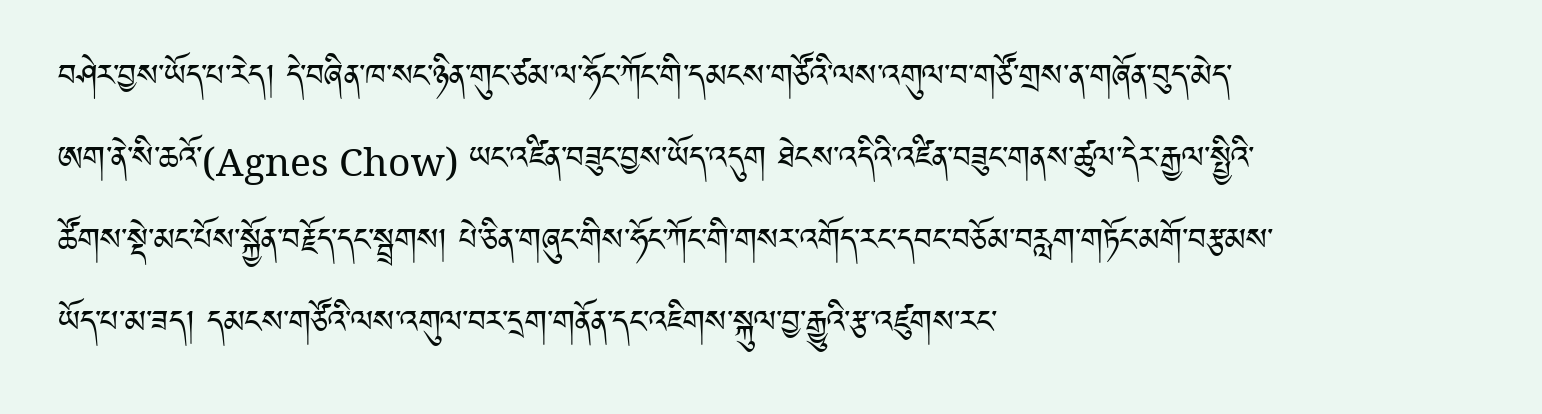བཤེར་བྱས་ཡོད་པ་རེད། དེ་བཞིན་ཁ་སང་ཉིན་གུང་ཙམ་ལ་ཧོང་ཀོང་གི་དམངས་གཙོའི་ལས་འགུལ་བ་གཙོ་གྲས་ན་གཞོན་བུད་མེད་ཨག་ནེ་སི་ཆའོ་(Agnes Chow) ཡང་འཛིན་བཟུང་བྱས་ཡོད་འདུག ཐེངས་འདིའི་འཛིན་བཟུང་གནས་ཚུལ་དེར་རྒྱལ་སྤྱིའི་ཚོགས་སྡེ་མང་པོས་སྐྱོན་བརྗོད་དང་སྦྲགས། པེ་ཅིན་གཞུང་གིས་ཧོང་ཀོང་གི་གསར་འགོད་རང་དབང་བཅོམ་བརླག་གཏོང་མགོ་བརྩམས་ཡོད་པ་མ་ཟད། དམངས་གཙོའི་ལས་འགུལ་བར་དྲག་གནོན་དང་འཇིགས་སྐུལ་བྱ་རྒྱུའི་རྩ་འཛུགས་རང་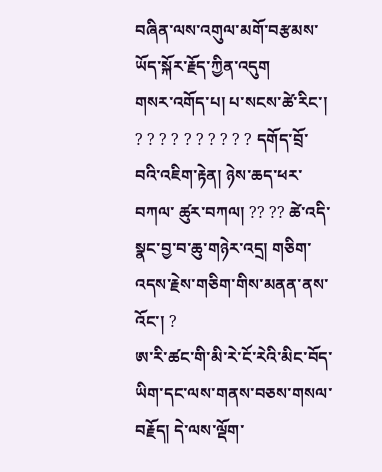བཞིན་ལས་འགུལ་མགོ་བརྩམས་ཡོད་སྐོར་རྗོད་ཀྱིན་འདུག
གསར་འགོད་པ། པ་སངས་ཚེ་རིང་།
? ? ? ? ? ? ? ? ? ? དགོད་བྲོ་བའི་འཇིག་རྟེན། ཉེས་ཆད་ཕར་བཀལ་ ཚུར་བཀལ། ?? ?? ཚེ་འདི་སྣང་བྱ་བ་ཆུ་གཉེར་འདྲ། གཅིག་འདས་རྗེས་གཅིག་གིས་མནན་ནས་འོང་། ?
ཨ་རི་ཚང་གི་མི་རེ་ངོ་རེའི་མིང་བོད་ཡིག་དང་ལས་གནས་བཅས་གསལ་བརྗོད། དེ་ལས་ལྡོག་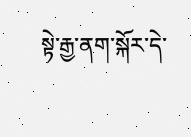སྟེ་རྒྱ་ནག་སྐོར་དེ་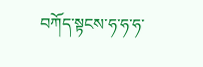བཀོད་སྟངས་ཧ་ཧ་ཧ་